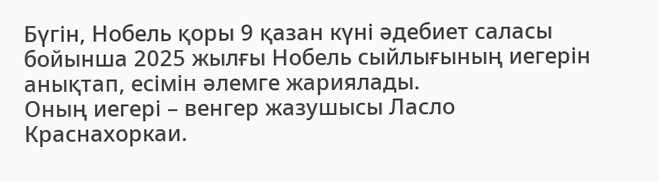Бүгін, Нобель қоры 9 қазан күні әдебиет саласы бойынша 2025 жылғы Нобель сыйлығының иегерін анықтап, есімін әлемге жариялады.
Оның иегері – венгер жазушысы Ласло Краснахоркаи.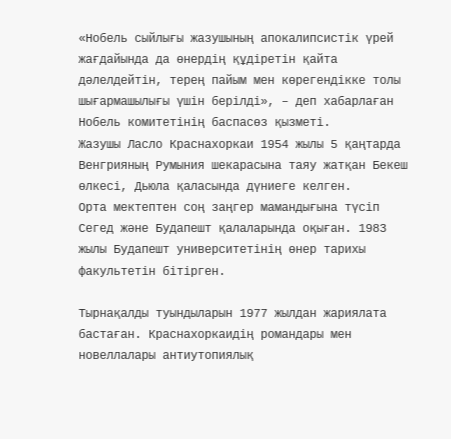«Нобель сыйлығы жазушының апокалипсистік үрей жағдайында да өнердің құдіретін қайта дәлелдейтін, терең пайым мен көрегендікке толы шығармашылығы үшін берілді», – деп хабарлаған Нобель комитетінің баспасөз қызметі.
Жазушы Ласло Краснахоркаи 1954 жылы 5 қаңтарда Венгрияның Румыния шекарасына таяу жатқан Бекеш өлкесі, Дьюла қаласында дүниеге келген.
Орта мектептен соң заңгер мамандығына түсіп Сегед және Будапешт қалаларында оқыған. 1983 жылы Будапешт университетінің өнер тарихы факультетін бітірген.

Тырнақалды туындыларын 1977 жылдан жариялата бастаған. Краснахоркаидің романдары мен новеллалары антиутопиялық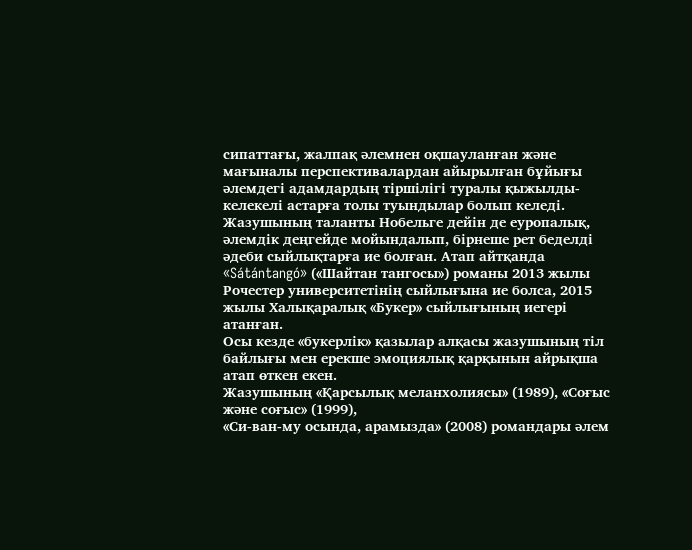сипаттағы, жалпақ әлемнен оқшауланған және мағыналы перспективалардан айырылған бұйығы әлемдегі адамдардың тіршілігі туралы қыжылды-келекелі астарға толы туындылар болып келеді.
Жазушының таланты Нобельге дейін де еуропалық, әлемдік деңгейде мойындалып, бірнеше рет беделді әдеби сыйлықтарға ие болған. Атап айтқанда «Sátántangó» («Шайтан тангосы») романы 2013 жылы Рочестер университетінің сыйлығына ие болса, 2015 жылы Халықаралық «Букер» сыйлығының иегері атанған.
Осы кезде «букерлік» қазылар алқасы жазушының тіл байлығы мен ерекше эмоциялық қарқынын айрықша атап өткен екен.
Жазушының «Қарсылық меланхолиясы» (1989), «Соғыс және соғыс» (1999),
«Си-ван-му осында, арамызда» (2008) романдары әлем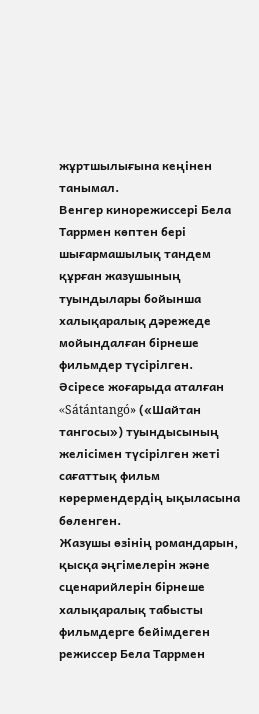жұртшылығына кеңінен танымал.
Венгер кинорежиссері Бела Таррмен көптен бері шығармашылық тандем құрған жазушының туындылары бойынша халықаралық дәрежеде мойындалған бірнеше фильмдер түсірілген.
Әсіресе жоғарыда аталған «Sátántangó» («Шайтан тангосы») туындысының желісімен түсірілген жеті сағаттық фильм көрермендердің ықыласына бөленген.
Жазушы өзінің романдарын, қысқа әңгімелерін және сценарийлерін бірнеше халықаралық табысты фильмдерге бейімдеген режиссер Бела Таррмен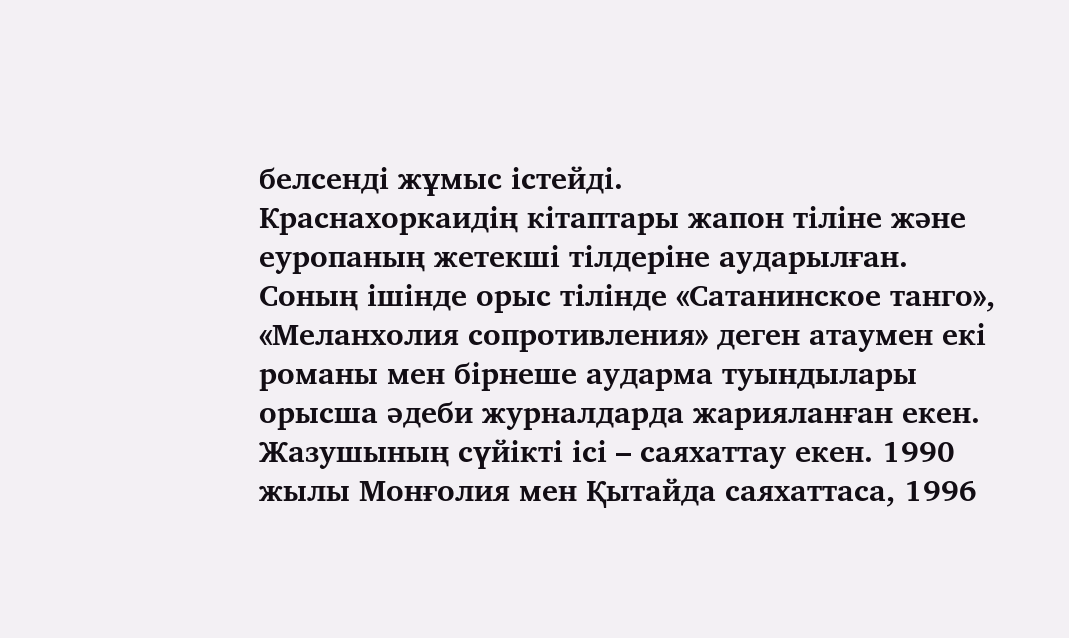белсенді жұмыс істейді.
Краснахоркаидің кітаптары жапон тіліне және еуропаның жетекші тілдеріне аударылған. Соның ішінде орыс тілінде «Сатанинское танго», «Меланхолия сопротивления» деген атаумен екі романы мен бірнеше аударма туындылары орысша әдеби журналдарда жарияланған екен.
Жазушының сүйікті ісі – саяхаттау екен. 1990 жылы Монғолия мен Қытайда саяхаттаса, 1996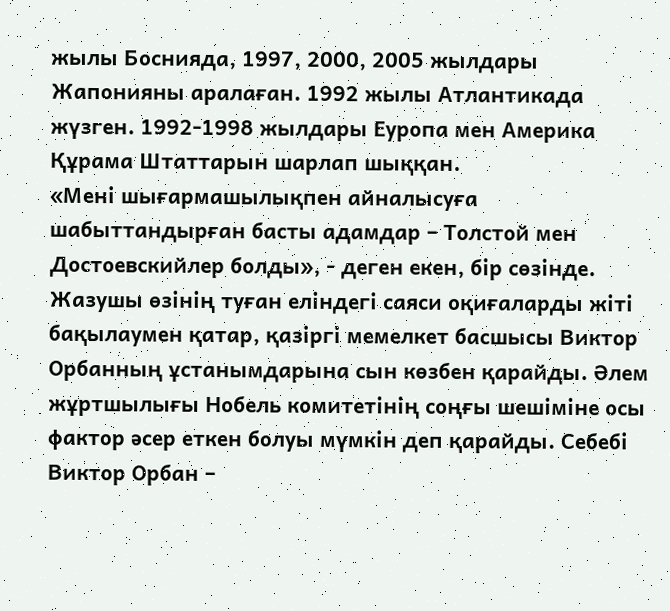жылы Боснияда, 1997, 2000, 2005 жылдары Жапонияны аралаған. 1992 жылы Атлантикада жүзген. 1992-1998 жылдары Еуропа мен Америка Құрама Штаттарын шарлап шыққан.
«Мені шығармашылықпен айналысуға шабыттандырған басты адамдар – Толстой мен Достоевскийлер болды», - деген екен, бір сөзінде. Жазушы өзінің туған еліндегі саяси оқиғаларды жіті бақылаумен қатар, қазіргі мемелкет басшысы Виктор Орбанның ұстанымдарына сын көзбен қарайды. Әлем жұртшылығы Нобель комитетінің соңғы шешіміне осы фактор әсер еткен болуы мүмкін деп қарайды. Себебі Виктор Орбан –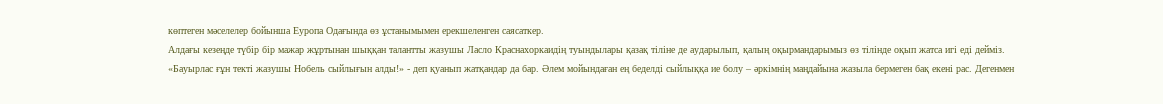көптеген мәселелер бойынша Еуропа Одағында өз ұстанымымен ерекшеленген саясаткер.
Алдағы кезеңде түбір бір мажар жұртынан шыққан талантты жазушы Ласло Краснахоркаидің туындылары қазақ тіліне де аударылып, қалың оқырмандарымыз өз тілінде оқып жатса игі еді дейміз.
«Бауырлас ғұн текті жазушы Нобель сыйлығын алды!» - деп қуанып жатқандар да бар. Әлем мойындаған ең беделді сыйлыққа ие болу – әркімнің маңдайына жазыла бермеген бақ екені рас. Дегенмен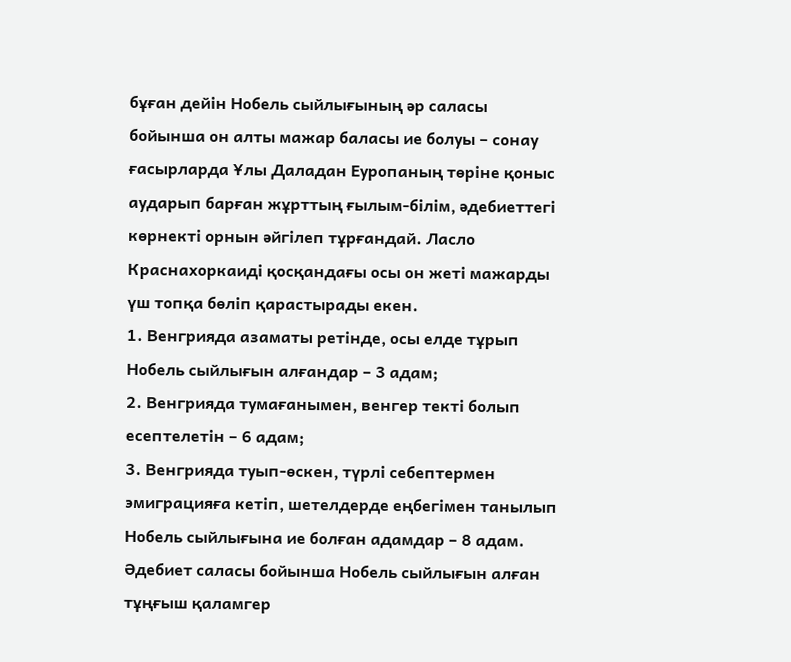бұған дейін Нобель сыйлығының әр саласы бойынша он алты мажар баласы ие болуы – сонау ғасырларда Ұлы Даладан Еуропаның төріне қоныс аударып барған жұрттың ғылым-білім, әдебиеттегі көрнекті орнын әйгілеп тұрғандай. Ласло Краснахоркаиді қосқандағы осы он жеті мажарды үш топқа бөліп қарастырады екен.
1. Венгрияда азаматы ретінде, осы елде тұрып Нобель сыйлығын алғандар – 3 адам;
2. Венгрияда тумағанымен, венгер текті болып есептелетін – 6 адам;
3. Венгрияда туып-өскен, түрлі себептермен эмиграцияға кетіп, шетелдерде еңбегімен танылып Нобель сыйлығына ие болған адамдар – 8 адам.
Әдебиет саласы бойынша Нобель сыйлығын алған тұңғыш қаламгер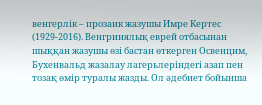венгерлік – прозаик жазушы Имре Кертес (1929-2016). Венгрииялық еврей отбасынан шыққан жазушы өзі бастан өткерген Освенцим, Бухенвальд жазалау лагерьлеріндегі азап пен тозақ өмір туралы жазды. Ол әдебиет бойынша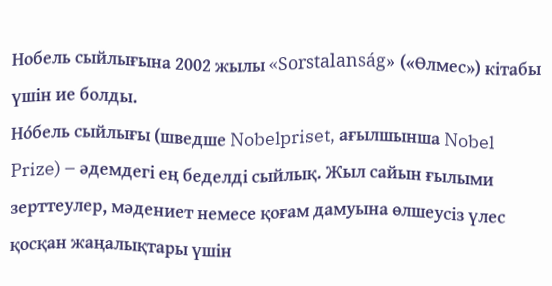Нобель сыйлығына 2002 жылы «Sorstalanság» («Өлмес») кітабы үшін ие болды.
Но́бель сыйлығы (шведше Nobelpriset, ағылшынша Nobel Prize) – әдемдегі ең беделді сыйлық. Жыл сайын ғылыми зерттеулер, мәдениет немесе қоғам дамуына өлшеусіз үлес қосқан жаңалықтары үшін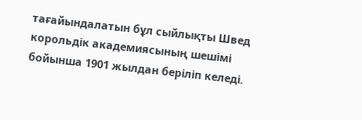тағайындалатын бұл сыйлықты Швед корольдік академиясының шешімі бойынша 1901 жылдан беріліп келеді.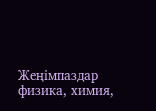Жеңімпаздар физика, химия,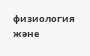физиология және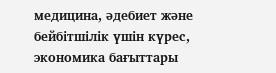медицина, әдебиет және бейбітшілік үшін күрес, экономика бағыттары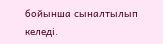бойынша сыналтылып келеді.